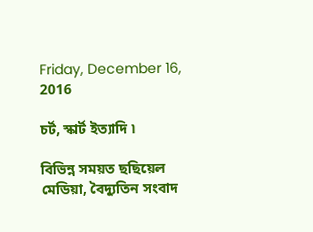Friday, December 16, 2016

চৰ্ট, স্কাৰ্ট ইত্যাদি ৷

বিভিন্ন সময়ত ছছিয়েল মেডিয়া, বৈদ্যুতিন সংবাদ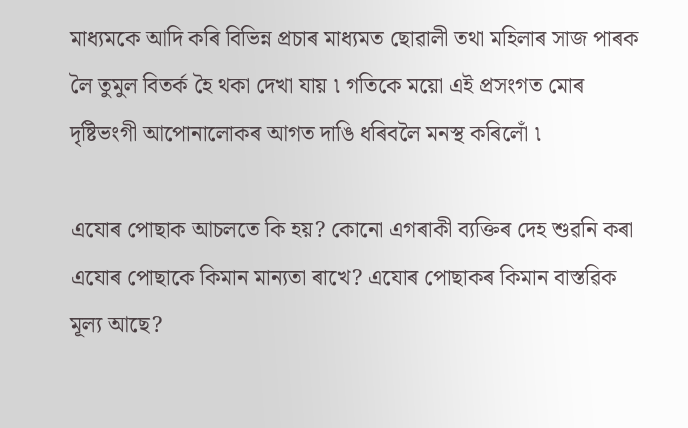মাধ্যমকে আদি কৰি বিভিন্ন প্ৰচাৰ মাধ্যমত ছোৱালী তথা মহিলাৰ সাজ পাৰক লৈ তুমুল বিতৰ্ক হৈ থকা দেখা যায় ৷ গতিকে ময়ো এই প্ৰসংগত মোৰ দৃষ্টিভংগী আপোনালোকৰ আগত দাঙি ধৰিবলৈ মনস্থ কৰিলোঁ ৷

এযোৰ পোছাক আচলতে কি হয়? কোনো এগৰাকী ব্যক্তিৰ দেহ শুৱনি কৰা এযোৰ পোছাকে কিমান মান্যতা ৰাখে? এযোৰ পোছাকৰ কিমান বাস্তৱিক মূল্য আছে?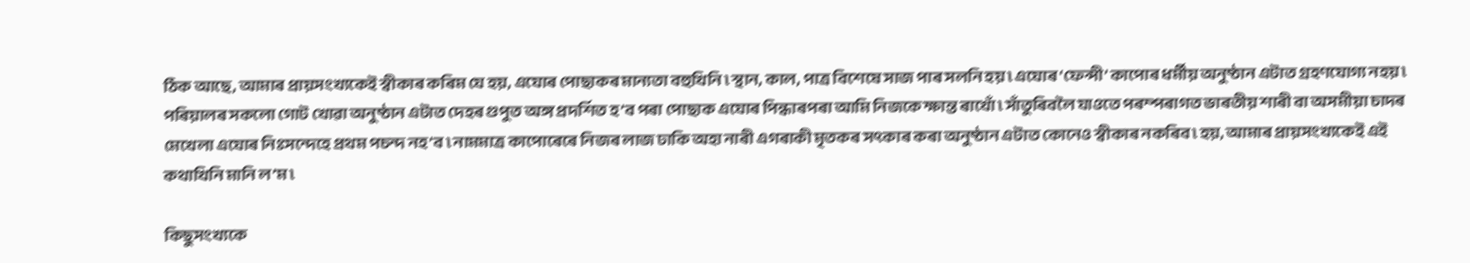ঠিক আছে, আমাৰ প্ৰায়সংখ্যকেই স্বীকাৰ কৰিম যে হয়, এযোৰ পোছাকৰ মান্যতা বহুখিনি ৷ স্থান, কাল, পাত্ৰ বিশেষে সাজ পাৰ সলনি হয় ৷ এযোৰ ‘ফেন্সী’ কাপোৰ ধৰ্মীয় অনুষ্ঠান এটাত গ্ৰহণযোগ্য নহয় ৷ পৰিয়ালৰ সকলো গোট খোৱা অনুষ্ঠান এটাত দেহৰ গুপুত অঙ্গ প্ৰদৰ্শিত হ’ব পৰা পোছাক এযোৰ পিন্ধাৰপৰা আমি নিজকে ক্ষান্ত ৰাখোঁ ৷ সাঁতুৰিবলৈ যাওতে পৰম্পৰাগত ভাৰতীয় শাৰী বা অসমীয়া চাদৰ মেখেলা এযোৰ নিঃসন্দেহে প্ৰথম পচন্দ নহ’ব ৷ নামমাত্ৰ কাপোৰেৰে নিজৰ লাজ ঢাকি অহা নাৰী এগৰাকী মৃতকৰ সৎকাৰ কৰা অনুষ্ঠান এটাত কোনেও স্বীকাৰ নকৰিব ৷ হয়, আমাৰ প্ৰায়সংখ্যকেই এই কথাখিনি মানি ল’ম ৷

কিছুসংখ্যকে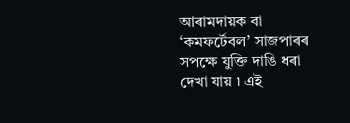আৰামদায়ক বা ‘কমফৰ্টেবল’ সাজপাৰৰ সপক্ষে যুক্তি দাঙি ধৰা দেখা যায় ৷ এই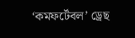‘কমফৰ্টেবল’ ড্ৰেছ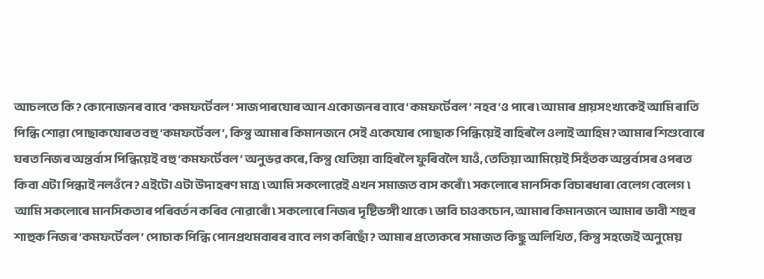আচলতে কি? কোনোজনৰ বাবে ‘কমফৰ্টেবল’ সাজপাৰযোৰ আন একোজনৰ বাবে ‘কমফৰ্টেবল’ নহব’ও পাৰে ৷ আমাৰ প্ৰায়সংখ্যকেই আমি ৰাতি পিন্ধি শোৱা পোছাকযোৰত বহু ‘কমফৰ্টেবল’, কিন্তু আমাৰ কিমানজনে সেই একেযোৰ পোছাক পিন্ধিয়েই বাহিৰলৈ ওলাই আহিম? আমাৰ শিশুবোৰে ঘৰত নিজৰ অন্তৰ্বাস পিন্ধিয়েই বহু ‘কমফৰ্টেবল’ অনুভৱ কৰে, কিন্তু যেতিয়া বাহিৰলৈ ফুৰিবলৈ যাওঁ, তেতিয়া আমিয়েই সিহঁতক অন্তৰ্বাসৰ ওপৰত কিবা এটা পিন্ধাই নলওঁনে? এইটো এটা উদাহৰণ মাত্ৰ ৷ আমি সকলোৱেই এখন সমাজত বাস কৰোঁ ৷ সকলোৰে মানসিক বিচাৰধাৰা বেলেগ বেলেগ ৷ আমি সকলোৰে মানসিকতাৰ পৰিবৰ্তন কৰিব নোৱাৰোঁ ৷ সকলোৰে নিজৰ দৃষ্টিভঙ্গী থাকে ৷ ভাবি চাওকচোন, আমাৰ কিমানজনে আমাৰ ভাবী শহুৰ শাহুক নিজৰ ‘কমফৰ্টেবল’ পোচাক পিন্ধি পোনপ্ৰথমবাৰৰ বাবে লগ কৰিছোঁ? আমাৰ প্ৰত্যেকৰে সমাজত কিছু অলিখিত, কিন্তু সহজেই অনুমেয়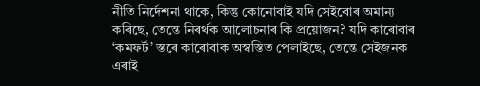নীতি নিৰ্দেশনা থাকে, কিন্তু কোনোবাই যদি সেইবোৰ অমান্য কৰিছে, তেন্তে নিৰৰ্থক আলোচনাৰ কি প্ৰয়োজন? যদি কাৰোবাৰ ‘কমফৰ্ট’ স্তৰে কাৰোবাক অস্বস্তিত পেলাইছে, তেন্তে সেইজনক এৰাই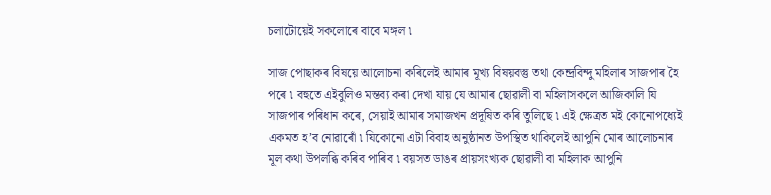চলাটোয়েই সকলোৰে বাবে মঙ্গল ৷

সাজ পোছাকৰ বিষয়ে আলোচনা কৰিলেই আমাৰ মূখ্য বিষয়বস্তু তথা কেন্দ্ৰবিন্দু মহিলাৰ সাজপাৰ হৈ পৰে ৷ বহুতে এইবুলিও মন্তব্য কৰা দেখা যায় যে আমাৰ ছোৱালী বা মহিলাসকলে আজিকালি যি সাজপাৰ পৰিধান কৰে, সেয়াই আমাৰ সমাজখন প্ৰদূষিত কৰি তুলিছে ৷ এই ক্ষেত্ৰত মই কোনোপধ্যেই একমত হ’ব নোৱাৰোঁ ৷ যিকোনো এটা বিবাহ অনুষ্ঠানত উপস্থিত থাকিলেই আপুনি মোৰ আলোচনাৰ মূল কথা উপলব্ধি কৰিব পাৰিব ৷ বয়সত ডাঙৰ প্ৰায়সংখ্যক ছোৱালী বা মহিলাক আপুনি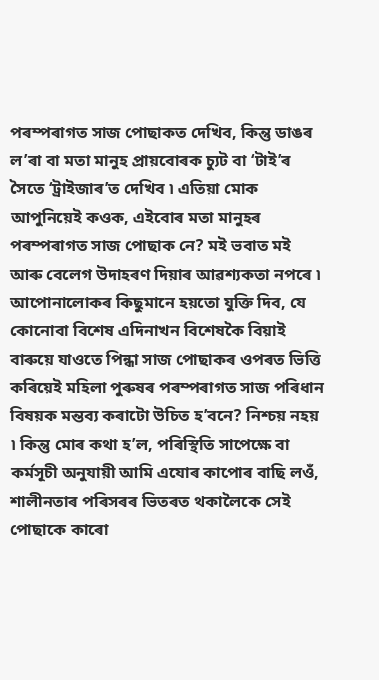পৰম্পৰাগত সাজ পোছাকত দেখিব, কিন্তু ডাঙৰ ল’ৰা বা মতা মানুহ প্ৰায়বোৰক চ্যুট বা ‘টাই’ৰ সৈতে ‘ট্ৰাইজাৰ’ত দেখিব ৷ এতিয়া মোক আপুনিয়েই কওক, এইবোৰ মতা মানুহৰ পৰম্পৰাগত সাজ পোছাক নে? মই ভবাত মই আৰু বেলেগ উদাহৰণ দিয়াৰ আৱশ্যকতা নপৰে ৷ আপোনালোকৰ কিছুমানে হয়তো যুক্তি দিব, যে কোনোবা বিশেষ এদিনাখন বিশেষকৈ বিয়াই বাৰুয়ে যাওতে পিন্ধা সাজ পোছাকৰ ওপৰত ভিত্তি কৰিয়েই মহিলা পুৰুষৰ পৰম্পৰাগত সাজ পৰিধান বিষয়ক মন্তব্য কৰাটো উচিত হ’বনে? নিশ্চয় নহয় ৷ কিন্তু মোৰ কথা হ’ল, পৰিস্থিতি সাপেক্ষে বা কৰ্মসূচী অনুযায়ী আমি এযোৰ কাপোৰ বাছি লওঁ, শালীনতাৰ পৰিসৰৰ ভিতৰত থকালৈকে সেই পোছাকে কাৰো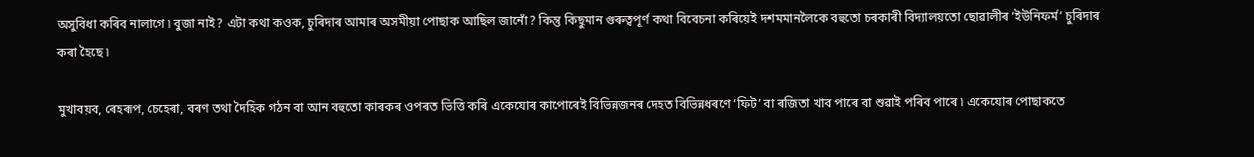অসুবিধা কৰিব নালাগে ৷ বুজা নাই? এটা কথা কওক, চুৰিদাৰ আমাৰ অসমীয়া পোছাক আছিল জানোঁ? কিন্তু কিছুমান গুৰুত্বপূৰ্ণ কথা বিবেচনা কৰিয়েই দশমমানলৈকে বহুতো চৰকাৰী বিদ্যালয়তো ছোৱালীৰ ‘ইউনিফৰ্ম’ চুৰিদাৰ কৰা হৈছে ৷

মুখাবয়ব, ৰেহৰূপ, চেহেৰা, বৰণ তথা দৈহিক গঠন বা আন বহুতো কাৰকৰ ওপৰত ভিত্তি কৰি একেযোৰ কাপোৰেই বিভিন্নজনৰ দেহত বিভিন্নধৰণে ‘ফিট’ বা ৰজিতা খাব পাৰে বা শুৱাই পৰিব পাৰে ৷ একেযোৰ পোছাকতে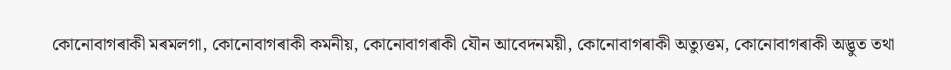কোনোবাগৰাকী মৰমলগা, কোনোবাগৰাকী কমনীয়, কোনোবাগৰাকী যৌন আবেদনময়ী, কোনোবাগৰাকী অত্যুত্তম, কোনোবাগৰাকী অদ্ভুত তথা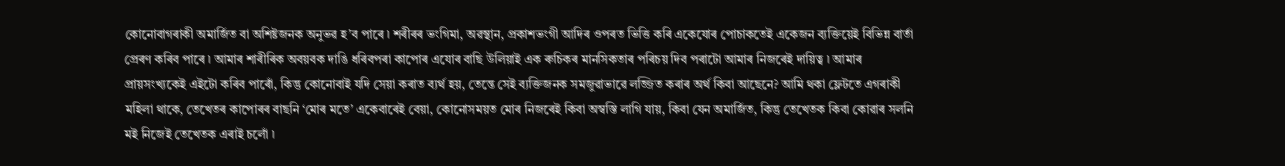কোনোবাগৰাকী অমাৰ্জিত বা অশিষ্টজনক অনুভৱ হ’ব পাৰে ৷ শৰীৰৰ ভংগিমা, অৱস্থান, প্ৰকাশভংগী আদিৰ ওপৰত ভিত্তি কৰি একেযোৰ পোচাকতেই একেজন ব্যক্তিয়েই বিভিন্ন বাৰ্তা প্ৰেৰণ কৰিব পাৰে ৷ আমাৰ শাৰীৰিক অবয়বক দাঙি ধৰিবপৰা কাপোৰ এযোৰ বাছি উলিয়াই এক ৰুচিকৰ মানসিকতাৰ পৰিচয় দিব পৰাটো আমাৰ নিজৰেই দায়িত্ব ৷ আমাৰ প্ৰায়সংখ্যকেই এইটো কৰিব পাৰোঁ, কিন্তু কোনোবাই যদি সেয়া কৰাত ব্যৰ্থ হয়, তেন্তে সেই ব্যক্তিজনক সমজুৱাভাৱে লজ্জিত কৰাৰ অৰ্থ কিবা আছেনে? আমি থকা ফ্লেটতে এগৰাকী মহিলা থাকে, তেখেতৰ কাপোৰৰ বাছনি ‘মোৰ মতে’ একেবাৰেই বেয়া, কোনোসময়ত মোৰ নিজৰেই কিবা অস্বস্তি লাগি যায়, কিবা যেন অমাৰ্জিত, কিন্তু তেখেতক কিবা কোৱাৰ সলনি মই নিজেই তেখেতক এৰাই চলোঁ ৷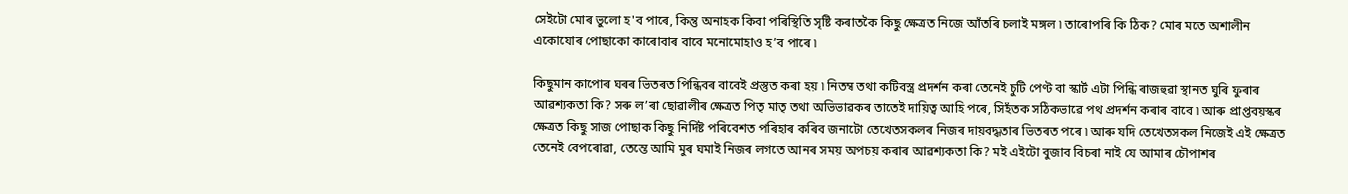সেইটো মোৰ ভুলো হ'ব পাৰে, কিন্তু অনাহক কিবা পৰিস্থিতি সৃষ্টি কৰাতকৈ কিছু ক্ষেত্ৰত নিজে আঁতৰি চলাই মঙ্গল ৷ তাৰোপৰি কি ঠিক? মোৰ মতে অশালীন একোযোৰ পোছাকো কাৰোবাৰ বাবে মনোমোহাও হ’ব পাৰে ৷

কিছুমান কাপোৰ ঘৰৰ ভিতৰত পিন্ধিবৰ বাবেই প্ৰস্তুত কৰা হয় ৷ নিতম্ব তথা কটিবস্ত্ৰ প্ৰদৰ্শন কৰা তেনেই চুটি পেণ্ট বা স্কাৰ্ট এটা পিন্ধি ৰাজহুৱা স্থানত ঘুৰি ফুৰাৰ আৱশ্যকতা কি? সৰু ল’ৰা ছোৱালীৰ ক্ষেত্ৰত পিতৃ মাতৃ তথা অভিভাৱকৰ তাতেই দায়িত্ব আহি পৰে, সিহঁতক সঠিকভাৱে পথ প্ৰদৰ্শন কৰাৰ বাবে ৷ আৰু প্ৰাপ্তবয়স্কৰ ক্ষেত্ৰত কিছু সাজ পোছাক কিছু নিৰ্দিষ্ট পৰিবেশত পৰিহাৰ কৰিব জনাটো তেখেতসকলৰ নিজৰ দায়বদ্ধতাৰ ভিতৰত পৰে ৷ আৰু যদি তেখেতসকল নিজেই এই ক্ষেত্ৰত তেনেই বেপৰোৱা, তেন্তে আমি মুৰ ঘমাই নিজৰ লগতে আনৰ সময় অপচয় কৰাৰ আৱশ্যকতা কি? মই এইটো বুজাব বিচৰা নাই যে আমাৰ চৌপাশৰ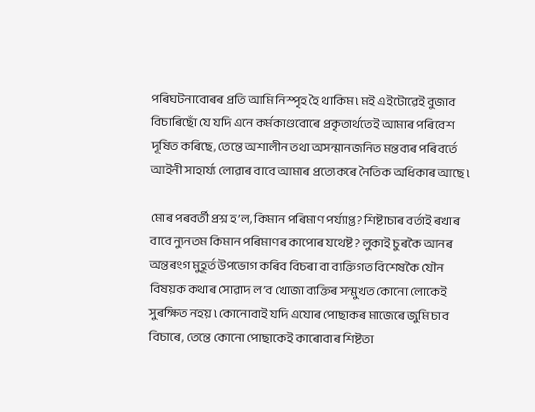পৰিঘটনাবোৰৰ প্ৰতি আমি নিস্পৃহ হৈ থাকিম ৷ মই এইটোৱেই বুজাব বিচাৰিছোঁ যে যদি এনে কৰ্মকাণ্ডবোৰে প্ৰকৃতাৰ্থতেই আমাৰ পৰিবেশ দূষিত কৰিছে, তেন্তে অশালীন তথা অসন্মানজনিত মন্তব্যৰ পৰিবৰ্তে আইনী সাহাৰ্য্য লোৱাৰ বাবে আমাৰ প্ৰত্যেকৰে নৈতিক অধিকাৰ আছে ৷

মোৰ পৰবৰ্তী প্ৰশ্ন হ’ল, কিমান পৰিমাণ পৰ্য্যাপ্ত? শিষ্টাচাৰ বৰ্তাই ৰখাৰ বাবে ন্যুনতম কিমান পৰিমাণৰ কাপোৰ যথেষ্ট? লুকাই চুৰকৈ আনৰ অন্তৰংগ মুহূৰ্ত উপভোগ কৰিব বিচৰা বা ব্যক্তিগত বিশেষকৈ যৌন বিষয়ক কথাৰ সোৱাদ ল’ব খোজা ব্যক্তিৰ সন্মুখত কোনো লোকেই সুৰক্ষিত নহয় ৷ কোনোবাই যদি এযোৰ পোছাকৰ মাজেৰে জুমি চাব বিচাৰে, তেন্তে কোনো পোছাকেই কাৰোবাৰ শিষ্টতা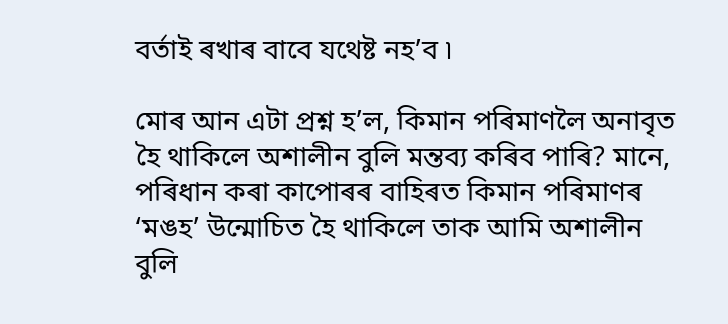বৰ্তাই ৰখাৰ বাবে যথেষ্ট নহ’ব ৷

মোৰ আন এটা প্ৰশ্ন হ’ল, কিমান পৰিমাণলৈ অনাবৃত হৈ থাকিলে অশালীন বুলি মন্তব্য কৰিব পাৰি? মানে, পৰিধান কৰা কাপোৰৰ বাহিৰত কিমান পৰিমাণৰ ‘মঙহ’ উন্মোচিত হৈ থাকিলে তাক আমি অশালীন বুলি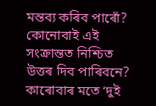মন্তব্য কৰিব পাৰোঁ? কোনোবাই এই সংক্ৰান্তত নিশ্চিত উত্তৰ দিব পাৰিবনে? কাৰোবাৰ মতে ‘দুই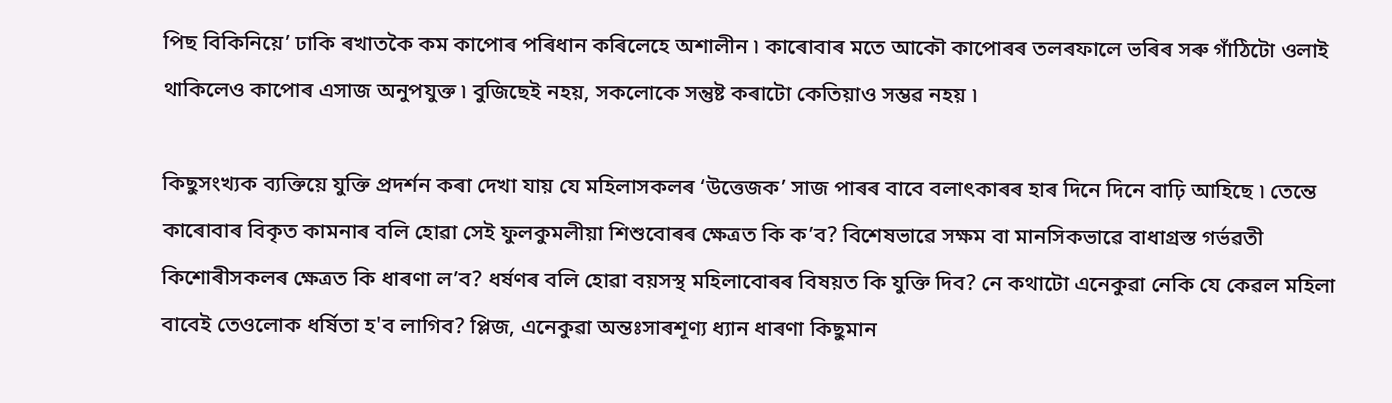পিছ বিকিনিয়ে’ ঢাকি ৰখাতকৈ কম কাপোৰ পৰিধান কৰিলেহে অশালীন ৷ কাৰোবাৰ মতে আকৌ কাপোৰৰ তলৰফালে ভৰিৰ সৰু গাঁঠিটো ওলাই থাকিলেও কাপোৰ এসাজ অনুপযুক্ত ৷ বুজিছেই নহয়, সকলোকে সন্তুষ্ট কৰাটো কেতিয়াও সম্ভৱ নহয় ৷

কিছুসংখ্যক ব্যক্তিয়ে যুক্তি প্ৰদৰ্শন কৰা দেখা যায় যে মহিলাসকলৰ ‘উত্তেজক’ সাজ পাৰৰ বাবে বলাৎকাৰৰ হাৰ দিনে দিনে বাঢ়ি আহিছে ৷ তেন্তে কাৰোবাৰ বিকৃত কামনাৰ বলি হোৱা সেই ফুলকুমলীয়া শিশুবোৰৰ ক্ষেত্ৰত কি ক’ব? বিশেষভাৱে সক্ষম বা মানসিকভাৱে বাধাগ্ৰস্ত গৰ্ভৱতী কিশোৰীসকলৰ ক্ষেত্ৰত কি ধাৰণা ল’ব? ধৰ্ষণৰ বলি হোৱা বয়সস্থ মহিলাবোৰৰ বিষয়ত কি যুক্তি দিব? নে কথাটো এনেকুৱা নেকি যে কেৱল মহিলা বাবেই তেওলোক ধৰ্ষিতা হ'ব লাগিব? প্লিজ, এনেকুৱা অন্তঃসাৰশূণ্য ধ্যান ধাৰণা কিছুমান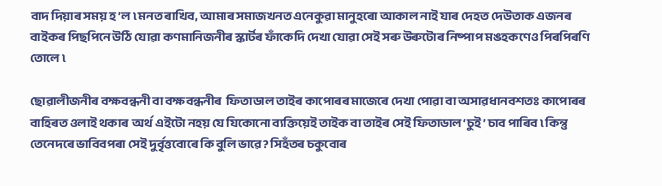বাদ দিয়াৰ সময় হ’ল ৷ মনত ৰাখিব, আমাৰ সমাজখনত এনেকুৱা মানুহৰো আকাল নাই যাৰ দেহত দেউতাক এজনৰ বাইকৰ পিছপিনে উঠি যোৱা কণমানিজনীৰ স্কাৰ্টৰ ফাঁকেদি দেখা যোৱা সেই সৰু উৰুটোৰ নিষ্পাপ মঙহকণেও পিৰপিৰণি তোলে ৷

ছোৱালীজনীৰ বক্ষবন্ধনী বা বক্ষবন্ধনীৰ  ফিতাডাল তাইৰ কাপোৰৰ মাজেৰে দেখা পোৱা বা অসাৱধানবশতঃ কাপোৰৰ বাহিৰত ওলাই থকাৰ  অৰ্থ এইটো নহয় যে যিকোনো ব্যক্তিয়েই তাইক বা তাইৰ সেই ফিতাডাল ‘চুই’ চাব পাৰিব ৷ কিন্তু তেনেদৰে ভাবিবপৰা সেই দুৰ্বৃত্তবোৰে কি বুলি ভাৱে? সিহঁতৰ চকুবোৰ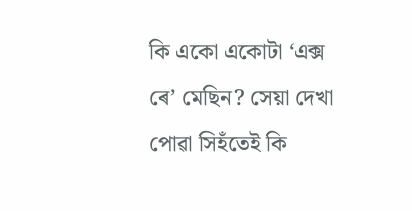কি একো একোটা ‘এক্স ৰে’ মেছিন? সেয়া দেখা পোৱা সিহঁতেই কি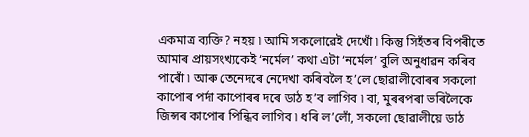একমাত্ৰ ব্যক্তি? নহয় ৷ আমি সকলোৱেই দেখোঁ ৷ কিন্তু সিহঁতৰ বিপৰীতে আমাৰ প্ৰায়সংখ্যকেই ‘নৰ্মেল’ কথা এটা ‘নৰ্মেল’ বুলি অনুধাৱন কৰিব পাৰোঁ ৷ আৰু তেনেদৰে নেদেখা কৰিবলৈ হ’লে ছোৱালীবোৰৰ সকলো কাপোৰ পৰ্দা কাপোৰৰ দৰে ডাঠ হ’ব লাগিব ৷ বা, মুৰৰপৰা ভৰিলৈকে জিন্সৰ কাপোৰ পিন্ধিব লাগিব ৷ ধৰি ল’লোঁ, সকলো ছোৱালীয়ে ডাঠ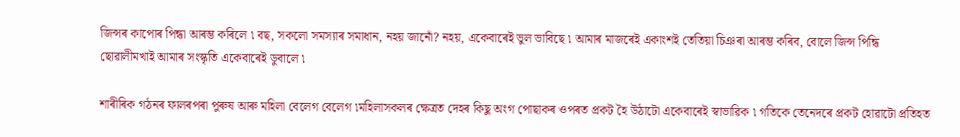জিন্সৰ কাপোৰ পিন্ধা আৰম্ভ কৰিলে ৷ বছ, সকলো সমস্যাৰ সমাধান, নহয় জানোঁ? নহয়, একেবাৰেই ভুল ভাবিছে ৷ আমাৰ মাজৰেই একাংশই তেতিয়া চিঞৰা আৰম্ভ কৰিব, বোলে জিন্স পিন্ধি ছোৱালীমখাই আমাৰ সংস্কৃতি একেবাৰেই ডুবালে ৷

শাৰীৰিক গঠনৰ ফালৰপৰা পুৰুষ আৰু মহিলা বেলেগ বেলেগ ৷মহিলাসকলৰ ক্ষেত্ৰত দেহৰ কিছু অংগ পোছাকৰ ওপৰত প্ৰকট হৈ উঠাটো একেবাৰেই স্বাভাৱিক ৷ গতিকে তেনেদৰে প্ৰকট হোৱাটো প্ৰতিহত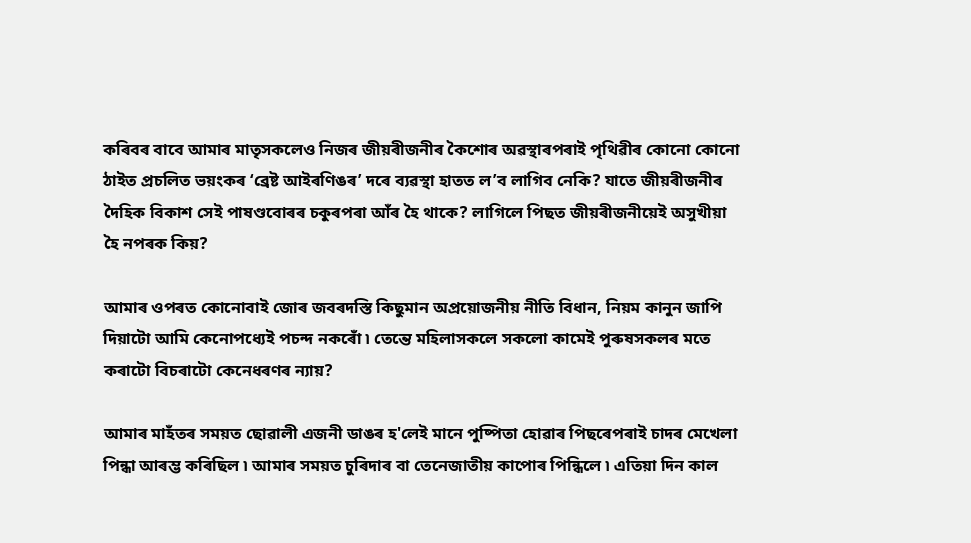কৰিবৰ বাবে আমাৰ মাতৃসকলেও নিজৰ জীয়ৰীজনীৰ কৈশোৰ অৱস্থাৰপৰাই পৃথিৱীৰ কোনো কোনো ঠাইত প্ৰচলিত ভয়ংকৰ ‘ব্ৰেষ্ট আইৰণিঙৰ’ দৰে ব্যৱস্থা হাতত ল’ব লাগিব নেকি? যাতে জীয়ৰীজনীৰ দৈহিক বিকাশ সেই পাষণ্ডবোৰৰ চকুৰপৰা আঁৰ হৈ থাকে? লাগিলে পিছত জীয়ৰীজনীয়েই অসুখীয়া হৈ নপৰক কিয়?

আমাৰ ওপৰত কোনোবাই জোৰ জবৰদস্তি কিছুমান অপ্ৰয়োজনীয় নীতি বিধান, নিয়ম কানুন জাপি দিয়াটো আমি কেনোপধ্যেই পচন্দ নকৰোঁ ৷ তেন্তে মহিলাসকলে সকলো কামেই পুৰুষসকলৰ মতে কৰাটো বিচৰাটো কেনেধৰণৰ ন্যায়?

আমাৰ মাহঁতৰ সময়ত ছোৱালী এজনী ডাঙৰ হ'লেই মানে পুষ্পিতা হোৱাৰ পিছৰেপৰাই চাদৰ মেখেলা পিন্ধা আৰম্ভ কৰিছিল ৷ আমাৰ সময়ত চুৰিদাৰ বা তেনেজাতীয় কাপোৰ পিন্ধিলে ৷ এতিয়া দিন কাল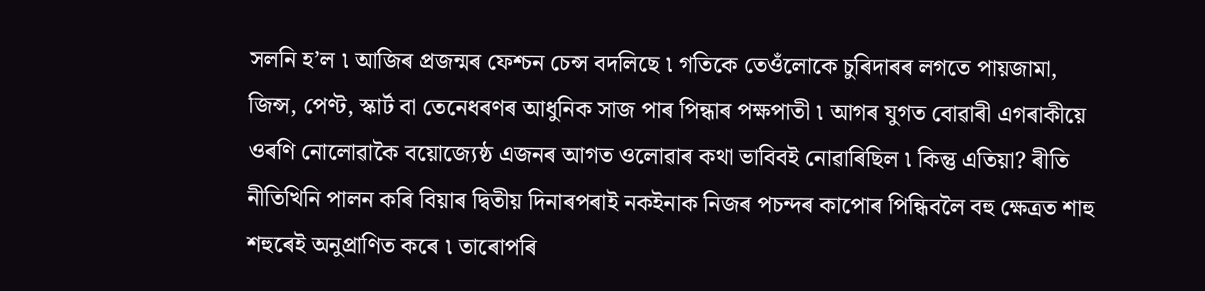সলনি হ’ল ৷ আজিৰ প্ৰজন্মৰ ফেশ্চন চেন্স বদলিছে ৷ গতিকে তেওঁলোকে চুৰিদাৰৰ লগতে পায়জামা, জিন্স, পেণ্ট, স্কাৰ্ট বা তেনেধৰণৰ আধুনিক সাজ পাৰ পিন্ধাৰ পক্ষপাতী ৷ আগৰ যুগত বোৱাৰী এগৰাকীয়ে ওৰণি নোলোৱাকৈ বয়োজ্যেষ্ঠ এজনৰ আগত ওলোৱাৰ কথা ভাবিবই নোৱাৰিছিল ৷ কিন্তু এতিয়া? ৰীতি নীতিখিনি পালন কৰি বিয়াৰ দ্বিতীয় দিনাৰপৰাই নকইনাক নিজৰ পচন্দৰ কাপোৰ পিন্ধিবলৈ বহু ক্ষেত্ৰত শাহু শহুৰেই অনুপ্ৰাণিত কৰে ৷ তাৰোপৰি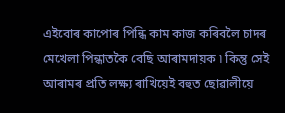এইবোৰ কাপোৰ পিন্ধি কাম কাজ কৰিবলৈ চাদৰ মেখেলা পিন্ধাতকৈ বেছি আৰামদায়ক ৷ কিন্তু সেই আৰামৰ প্ৰতি লক্ষ্য ৰাখিয়েই বহুত ছোৱালীয়ে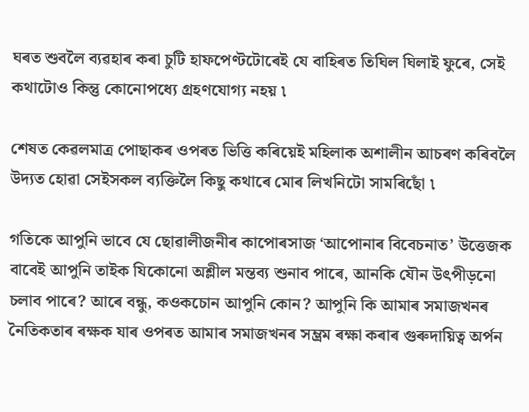ঘৰত শুবলৈ ব্যৱহাৰ কৰা চুটি হাফপেণ্টটোৰেই যে বাহিৰত তিঘিল ঘিলাই ফুৰে, সেই কথাটোও কিন্তু কোনোপধ্যে গ্ৰহণযোগ্য নহয় ৷

শেষত কেৱলমাত্ৰ পোছাকৰ ওপৰত ভিত্তি কৰিয়েই মহিলাক অশালীন আচৰণ কৰিবলৈ উদ্যত হোৱা সেইসকল ব্যক্তিলৈ কিছু কথাৰে মোৰ লিখনিটো সামৰিছোঁ ৷

গতিকে আপুনি ভাবে যে ছোৱালীজনীৰ কাপোৰসাজ ‘আপোনাৰ বিবেচনাত’ উত্তেজক বাবেই আপুনি তাইক যিকোনো অশ্লীল মন্তব্য শুনাব পাৰে, আনকি যৌন উৎপীড়নো চলাব পাৰে? আৰে বন্ধু, কওকচোন আপুনি কোন? আপুনি কি আমাৰ সমাজখনৰ নৈতিকতাৰ ৰক্ষক যাৰ ওপৰত আমাৰ সমাজখনৰ সম্ভ্ৰম ৰক্ষা কৰাৰ গুৰুদায়িত্ব অৰ্পন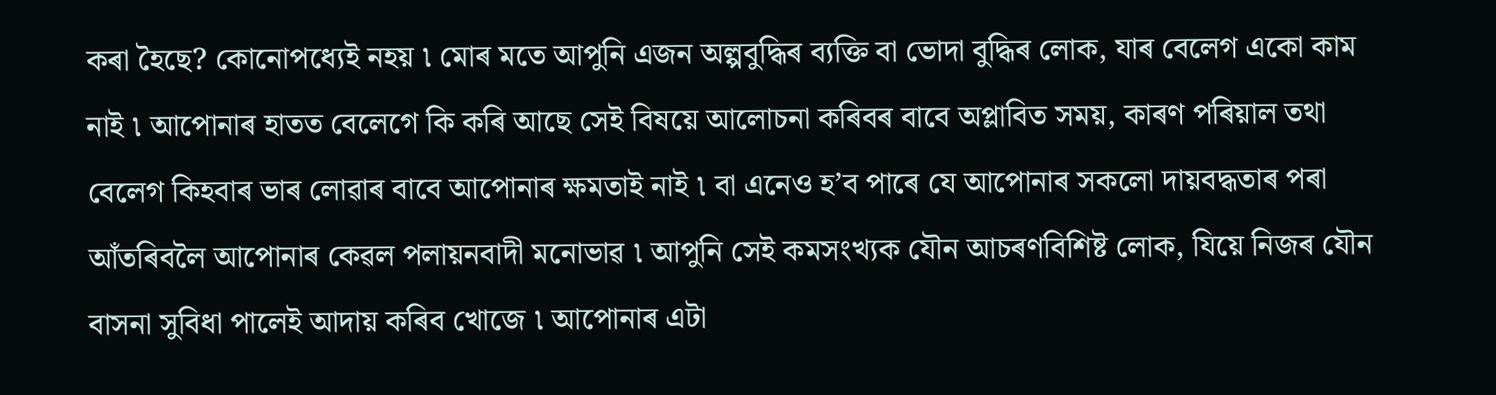কৰা হৈছে? কোনোপধ্যেই নহয় ৷ মোৰ মতে আপুনি এজন অল্পবুদ্ধিৰ ব্যক্তি বা ভোদা বুদ্ধিৰ লোক, যাৰ বেলেগ একো কাম নাই ৷ আপোনাৰ হাতত বেলেগে কি কৰি আছে সেই বিষয়ে আলোচনা কৰিবৰ বাবে অপ্লাবিত সময়, কাৰণ পৰিয়াল তথা বেলেগ কিহবাৰ ভাৰ লোৱাৰ বাবে আপোনাৰ ক্ষমতাই নাই ৷ বা এনেও হ’ব পাৰে যে আপোনাৰ সকলো দায়বদ্ধতাৰ পৰা আঁতৰিবলৈ আপোনাৰ কেৱল পলায়নবাদী মনোভাৱ ৷ আপুনি সেই কমসংখ্যক যৌন আচৰণবিশিষ্ট লোক, যিয়ে নিজৰ যৌন বাসনা সুবিধা পালেই আদায় কৰিব খোজে ৷ আপোনাৰ এটা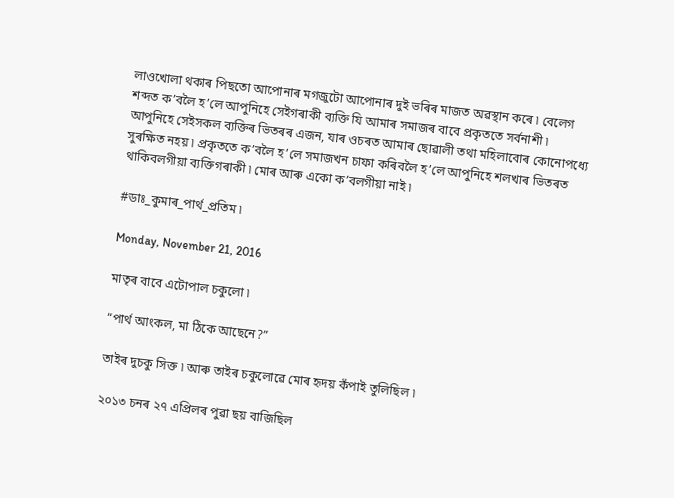লাওখোলা থকাৰ পিছতো আপোনাৰ মগজুটো আপোনাৰ দুই ভৰিৰ মাজত অৱস্থান কৰে ৷ বেলেগ শব্দত ক’বলৈ হ’লে আপুনিহে সেইগৰাকী ব্যক্তি যি আমাৰ সমাজৰ বাবে প্ৰকৃততে সৰ্বনাশী ৷ আপুনিহে সেইসকল ব্যক্তিৰ ভিতৰৰ এজন, যাৰ ওচৰত আমাৰ ছোৱালী তথা মহিলাবোৰ কোনোপধ্যে সুৰক্ষিত নহয় ৷ প্ৰকৃততে ক’বলৈ হ’লে সমাজখন চাফা কৰিবলৈ হ’লে আপুনিহে শলখাৰ ভিতৰত থাকিবলগীয়া ব্যক্তিগৰাকী ৷ মোৰ আৰু একো ক’বলগীয়া নাই ৷

#ডাঃ_কুমাৰ_পাৰ্থ_প্ৰতিম ৷

Monday, November 21, 2016

মাতৃৰ বাবে এটোপাল চকুলো ৷

“পাৰ্থ আংকল, মা ঠিকে আছেনে?”

তাইৰ দুচকু সিক্ত ৷ আৰু তাইৰ চকুলোৱে মোৰ হৃদয় কঁপাই তুলিছিল ৷

২০১৩ চনৰ ২৭ এপ্ৰিলৰ পুৱা ছয় বাজিছিল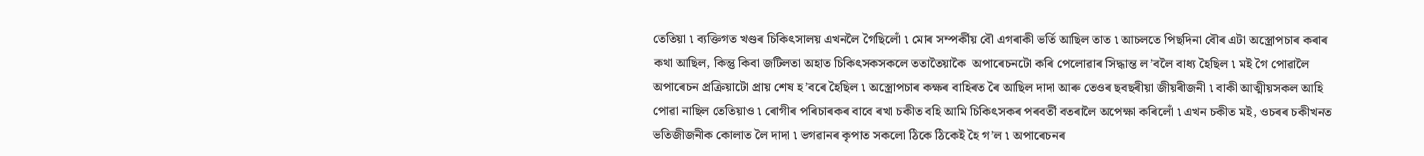তেতিয়া ৷ ব্যক্তিগত খণ্ডৰ চিকিৎসালয় এখনলৈ গৈছিলোঁ ৷ মোৰ সম্পৰ্কীয় বৌ এগৰাকী ভৰ্তি আছিল তাত ৷ আচলতে পিছদিনা বৌৰ এটা অস্ত্ৰোপচাৰ কৰাৰ কথা আছিল, কিন্তু কিবা জটিলতা অহাত চিকিৎসকসকলে ততাতৈয়াকৈ  অপাৰেচনটো কৰি পেলোৱাৰ সিদ্ধান্ত ল’বলৈ বাধ্য হৈছিল ৷ মই গৈ পোৱালৈ অপাৰেচন প্ৰক্ৰিয়াটো প্ৰায় শেষ হ’বৰে হৈছিল ৷ অস্ত্ৰোপচাৰ কক্ষৰ বাহিৰত ৰৈ আছিল দাদা আৰু তেওৰ ছবছৰীয়া জীয়ৰীজনী ৷ বাকী আত্মীয়সকল আহি পোৱা নাছিল তেতিয়াও ৷ ৰোগীৰ পৰিচাৰকৰ বাবে ৰখা চকীত বহি আমি চিকিৎসকৰ পৰবৰ্তী বতৰালৈ অপেক্ষা কৰিলোঁ ৷ এখন চকীত মই, ওচৰৰ চকীখনত ভতিজীজনীক কোলাত লৈ দাদা ৷ ভগৱানৰ কৃপাত সকলো ঠিকে ঠিকেই হৈ গ’ল ৷ অপাৰেচনৰ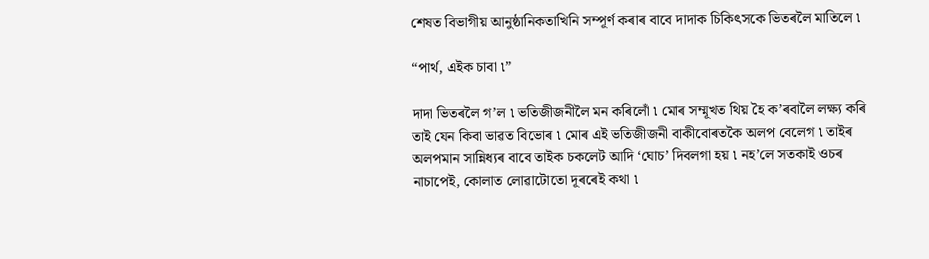শেষত বিভাগীয় আনুষ্ঠানিকতাখিনি সম্পূৰ্ণ কৰাৰ বাবে দাদাক চিকিৎসকে ভিতৰলৈ মাতিলে ৷

“পাৰ্থ, এইক চাবা ৷”

দাদা ভিতৰলৈ গ’ল ৷ ভতিজীজনীলৈ মন কৰিলোঁ ৷ মোৰ সম্মূখত থিয় হৈ ক’ৰবালৈ লক্ষ্য কৰি তাই যেন কিবা ভাৱত বিভোৰ ৷ মোৰ এই ভতিজীজনী বাকীবোৰতকৈ অলপ বেলেগ ৷ তাইৰ অলপমান সান্নিধ্যৰ বাবে তাইক চকলেট আদি ‘ঘোচ’ দিবলগা হয় ৷ নহ’লে সতকাই ওচৰ নাচাপেই, কোলাত লোৱাটোতো দূৰৰেই কথা ৷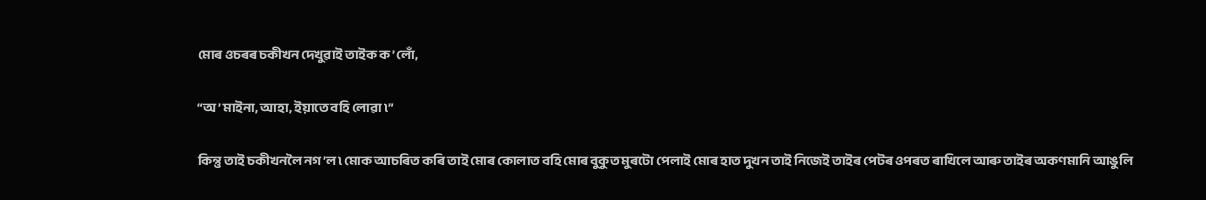মোৰ ওচৰৰ চকীখন দেখুৱাই তাইক ক’লোঁ,

“অ’ মাইনা, আহা, ইয়াতে বহি লোৱা ৷”

কিন্তু তাই চকীখনলৈ নগ’ল ৷ মোক আচৰিত কৰি তাই মোৰ কোলাত বহি মোৰ বুকুত মুৰটো পেলাই মোৰ হাত দুখন তাই নিজেই তাইৰ পেটৰ ওপৰত ৰাখিলে আৰু তাইৰ অকণমানি আঙুলি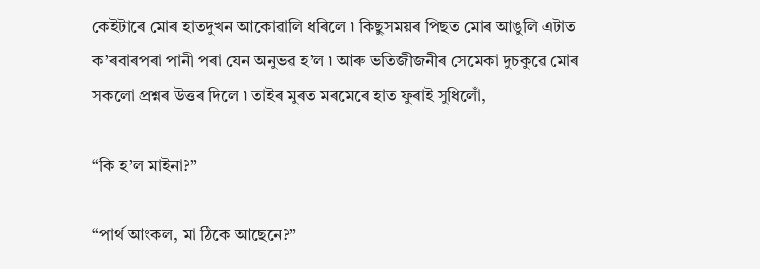কেইটাৰে মোৰ হাতদুখন আকোৱালি ধৰিলে ৷ কিছুসময়ৰ পিছত মোৰ আঙুলি এটাত ক’ৰবাৰপৰা পানী পৰা যেন অনুভৱ হ’ল ৷ আৰু ভতিজীজনীৰ সেমেকা দুচকুৱে মোৰ সকলো প্ৰশ্নৰ উত্তৰ দিলে ৷ তাইৰ মুৰত মৰমেৰে হাত ফুৰাই সুধিলোঁ,

“কি হ’ল মাইনা?”

“পাৰ্থ আংকল, মা ঠিকে আছেনে?”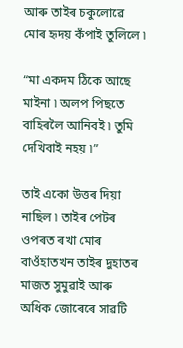আৰু তাইৰ চকুলোৱে মোৰ হৃদয় কঁপাই তুলিলে ৷

“মা একদম ঠিকে আছে মাইনা ৷ অলপ পিছতে বাহিৰলৈ আনিবই ৷ তুমি দেখিবাই নহয় ৷”

তাই একো উত্তৰ দিয়া নাছিল ৷ তাইৰ পেটৰ ওপৰত ৰখা মোৰ বাওঁহাতখন তাইৰ দুহাতৰ মাজত সুমুৱাই আৰু অধিক জোৰেৰে সাৱটি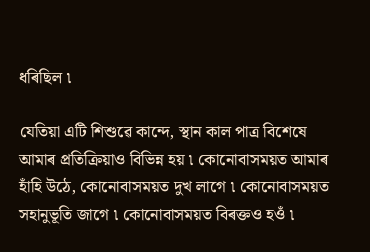ধৰিছিল ৷

যেতিয়া এটি শিশুৱে কান্দে, স্থান কাল পাত্ৰ বিশেষে আমাৰ প্ৰতিক্ৰিয়াও বিভিন্ন হয় ৷ কোনোবাসময়ত আমাৰ হাঁহি উঠে, কোনোবাসময়ত দুখ লাগে ৷ কোনোবাসময়ত সহানুভূতি জাগে ৷ কোনোবাসময়ত বিৰক্তও হওঁ ৷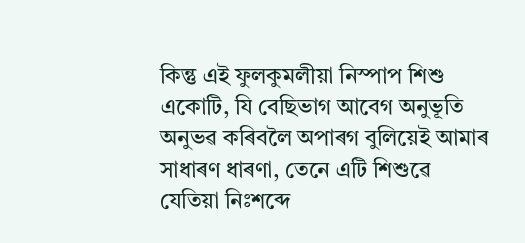কিন্তু এই ফুলকুমলীয়া নিস্পাপ শিশু একোটি, যি বেছিভাগ আবেগ অনুভূতি অনুভৱ কৰিবলৈ অপাৰগ বুলিয়েই আমাৰ সাধাৰণ ধাৰণা, তেনে এটি শিশুৱে যেতিয়া নিঃশব্দে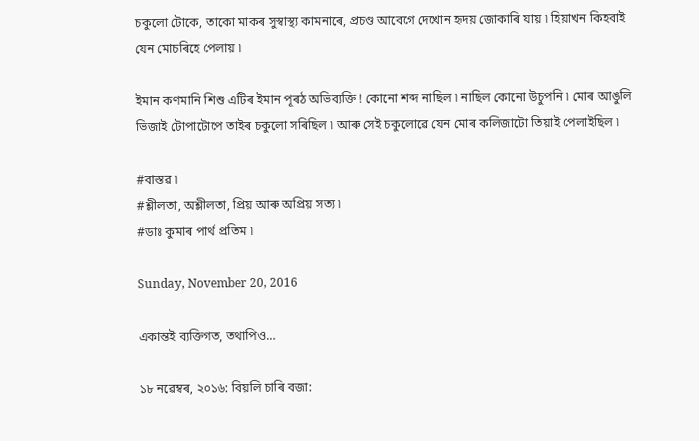চকুলো টোকে, তাকো মাকৰ সুস্বাস্থ্য কামনাৰে, প্ৰচণ্ড আবেগে দেখোন হৃদয় জোকাৰি যায় ৷ হিয়াখন কিহবাই যেন মোচৰিহে পেলায় ৷

ইমান কণমানি শিশু এটিৰ ইমান পূৰঠ অভিব্যক্তি ! কোনো শব্দ নাছিল ৷ নাছিল কোনো উচুপনি ৷ মোৰ আঙুলি ভিজাই টোপাটোপে তাইৰ চকুলো সৰিছিল ৷ আৰু সেই চকুলোৱে যেন মোৰ কলিজাটো তিয়াই পেলাইছিল ৷

#বাস্তৱ ৷
#শ্লীলতা, অশ্লীলতা, প্ৰিয় আৰু অপ্ৰিয় সত্য ৷
#ডাঃ কুমাৰ পাৰ্থ প্ৰতিম ৷

Sunday, November 20, 2016

একান্তই ব্যক্তিগত, তথাপিও…

১৮ নৱেম্বৰ, ২০১৬: বিয়লি চাৰি বজা: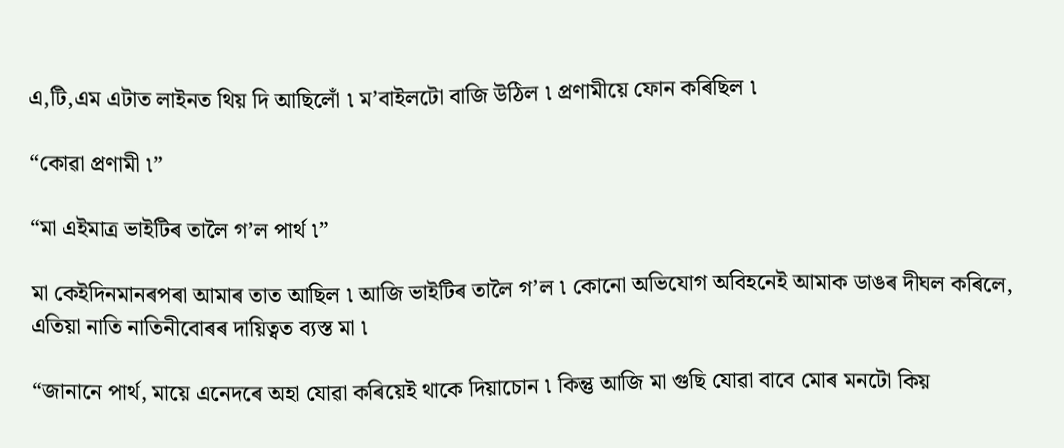এ,টি,এম এটাত লাইনত থিয় দি আছিলোঁ ৷ ম’বাইলটো বাজি উঠিল ৷ প্ৰণামীয়ে ফোন কৰিছিল ৷

“কোৱা প্ৰণামী ৷”

“মা এইমাত্ৰ ভাইটিৰ তালৈ গ’ল পাৰ্থ ৷”

মা কেইদিনমানৰপৰা আমাৰ তাত আছিল ৷ আজি ভাইটিৰ তালৈ গ’ল ৷ কোনো অভিযোগ অবিহনেই আমাক ডাঙৰ দীঘল কৰিলে, এতিয়া নাতি নাতিনীবোৰৰ দায়িত্বত ব্যস্ত মা ৷

“জানানে পাৰ্থ, মায়ে এনেদৰে অহা যোৱা কৰিয়েই থাকে দিয়াচোন ৷ কিন্তু আজি মা গুছি যোৱা বাবে মোৰ মনটো কিয়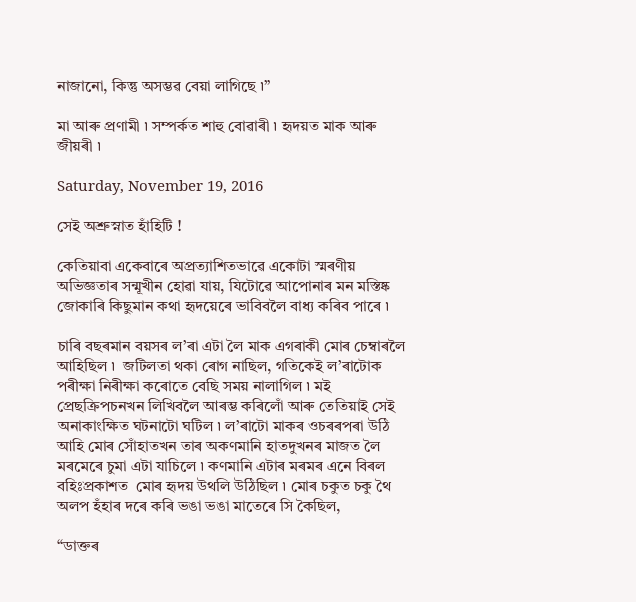নাজানো, কিন্তু অসম্ভৱ বেয়া লাগিছে ৷”

মা আৰু প্ৰণামী ৷ সম্পৰ্কত শাহু বোৱাৰী ৷ হৃদয়ত মাক আৰু জীয়ৰী ৷

Saturday, November 19, 2016

সেই অশ্ৰুস্নাত হাঁহিটি !

কেতিয়াবা একেবাৰে অপ্ৰত্যাশিতভাৱে একোটা স্মৰণীয় অভিজ্ঞতাৰ সন্মূখীন হোৱা যায়, যিটোৱে আপোনাৰ মন মস্তিষ্ক জোকাৰি কিছুমান কথা হৃদয়েৰে ভাবিবলৈ বাধ্য কৰিব পাৰে ৷

চাৰি বছৰমান বয়সৰ ল’ৰা এটা লৈ মাক এগৰাকী মোৰ চেম্বাৰলৈ আহিছিল ৷  জটিলতা থকা ৰোগ নাছিল, গতিকেই ল’ৰাটোক পৰীক্ষা নিৰীক্ষা কৰোতে বেছি সময় নালাগিল ৷ মই প্ৰেছক্ৰিপচনখন লিখিবলৈ আৰম্ভ কৰিলোঁ আৰু তেতিয়াই সেই অনাকাংক্ষিত ঘটনাটো ঘটিল ৷ ল’ৰাটো মাকৰ ওচৰৰপৰা উঠি আহি মোৰ সোঁহাতখন তাৰ অকণমানি হাতদুখনৰ মাজত লৈ মৰমেৰে চুমা এটা যাচিলে ৷ কণমানি এটাৰ মৰমৰ এনে বিৰল বহিঃপ্ৰকাশত  মোৰ হৃদয় উথলি উঠিছিল ৷ মোৰ চকুত চকু থৈ অলপ হঁহাৰ দৰে কৰি ভঙা ভঙা মাতেৰে সি কৈছিল,

“ডাক্তৰ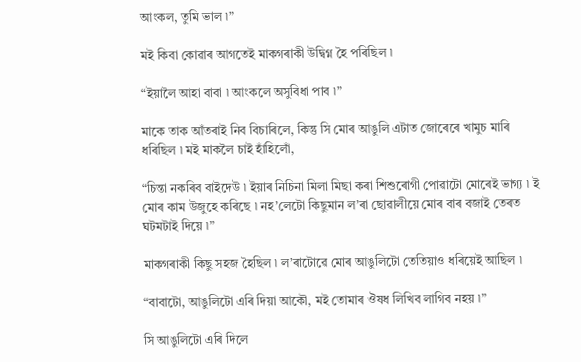আংকল, তুমি ভাল ৷”

মই কিবা কোৱাৰ আগতেই মাকগৰাকী উদ্বিগ্ন হৈ পৰিছিল ৷

“ইয়ালৈ আহা বাবা ৷ আংকলে অসুবিধা পাব ৷”

মাকে তাক আঁতৰাই নিব বিচাৰিলে, কিন্তু সি মোৰ আঙুলি এটাত জোৰেৰে খামুচ মাৰি ধৰিছিল ৷ মই মাকলৈ চাই হাঁহিলোঁ,

“চিন্তা নকৰিব বাইদেউ ৷ ইয়াৰ নিচিনা মিলা মিছা কৰা শিশুৰোগী পোৱাটো মোৰেই ভাগ্য ৷ ই মোৰ কাম উজুহে কৰিছে ৷ নহ’লেটো কিছুমান ল’ৰা ছোৱালীয়ে মোৰ বাৰ বজাই তেৰত ঘটমটাই দিয়ে ৷”

মাকগৰাকী কিছু সহজ হৈছিল ৷ ল’ৰাটোৱে মোৰ আঙুলিটো তেতিয়াও ধৰিয়েই আছিল ৷

“বাবাটো, আঙুলিটো এৰি দিয়া আকৌ, মই তোমাৰ ঔষধ লিখিব লাগিব নহয় ৷”

সি আঙুলিটো এৰি দিলে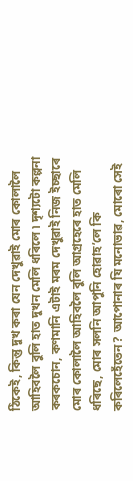ঠিকেই, কিন্তু দুখ কৰা যেন দেখুৱাই মোৰ কোলালৈ আহিবলৈ বুলি হাত দুখন মেলি ধৰিলে ৷ দৃশ্যটো কল্পনা কৰকচোন, কণমানি এটাই মৰম দেখুৱাই নিজ ইচ্ছাৰে মোৰ কোলালৈ আহিবলৈ বুলি আগ্ৰহেৰে হাত মেলি ধৰিছে, মোৰ সলনি আপুনি হোৱাহ’লে কি কৰিলেহেঁতেন? আপোনাৰ যি মনোভাৱ, মোৰো সেই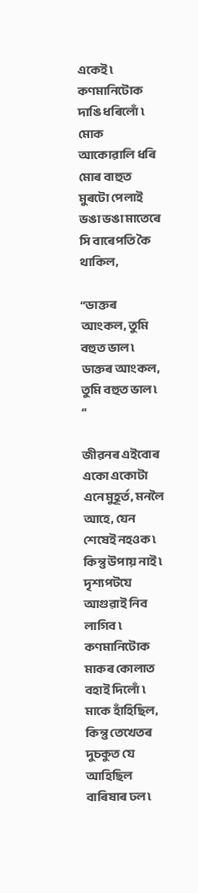একেই ৷ কণমানিটোক দাঙি ধৰিলোঁ ৷ মোক আকোৱালি ধৰি মোৰ বাহুত মুৰটো পেলাই ভঙা ভঙা মাতেৰে সি বাৰেপতি কৈ থাকিল,

“ডাক্তৰ আংকল, তুমি বহুত ভাল ৷ ডাক্তৰ আংকল, তুমি বহুত ভাল ৷ “

জীৱনৰ এইবোৰ একো একোটা এনে মুহূৰ্ত, মনলৈ আহে, যেন শেষেই নহওক ৷ কিন্তু উপায় নাই ৷ দৃশ্যপটযে আগুৱাই নিব লাগিব ৷ কণমানিটোক মাকৰ কোলাত বহাই দিলোঁ ৷ মাকে হাঁহিছিল, কিন্তু তেখেতৰ দুচকুত যে আহিছিল বাৰিষাৰ ঢল ৷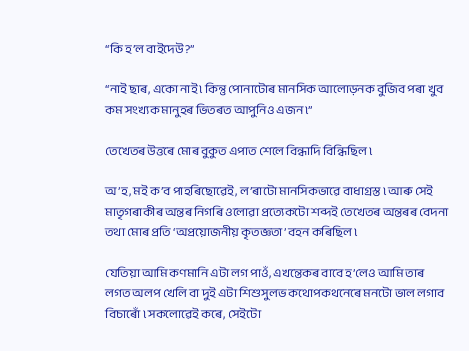“কি হ’ল বাইদেউ?”

“নাই ছাৰ, একো নাই ৷ কিন্তু পোনাটোৰ মানসিক আলোড়নক বুজিব পৰা খুব কম সংখ্যক মানুহৰ ভিতৰত আপুনিও এজন ৷”

তেখেতৰ উত্তৰে মোৰ বুকুত এপাত শেলে বিন্ধাদি বিন্ধিছিল ৷

অ’হ, মই ক’ব পাহৰিছোৱেই, ল’ৰাটো মানসিকভাৱে বাধাগ্ৰস্ত ৷ আৰু সেই মাতৃগৰাকীৰ অন্তৰ নিগৰি ওলোৱা প্ৰত্যেকটো শব্দই তেখেতৰ অন্তৰৰ বেদনা তথা মোৰ প্ৰতি ‘অপ্ৰয়োজনীয় কৃতজ্ঞতা’ বহন কৰিছিল ৷

যেতিয়া আমি কণমানি এটা লগ পাওঁ, এখন্তেকৰ বাবে হ’লেও আমি তাৰ লগত অলপ খেলি বা দুই এটা শিশুসুলভ কথোপকথনেৰে মনটো ভাল লগাব বিচাৰোঁ ৷ সকলোৱেই কৰে, সেইটো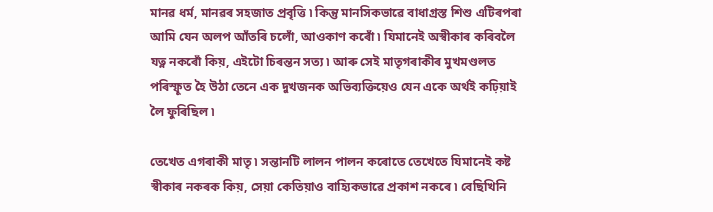মানৱ ধৰ্ম, মানৱৰ সহজাত প্ৰবৃত্তি ৷ কিন্তু মানসিকভাৱে বাধাগ্ৰস্ত শিশু এটিৰপৰা আমি যেন অলপ আঁতৰি চলোঁ, আওকাণ কৰোঁ ৷ যিমানেই অস্বীকাৰ কৰিবলৈ যত্ন নকৰোঁ কিয়, এইটো চিৰন্তন সত্য ৷ আৰু সেই মাতৃগৰাকীৰ মুখমণ্ডলত পৰিস্ফূত হৈ উঠা তেনে এক দুখজনক অভিব্যক্তিয়েও যেন একে অৰ্থই কঢ়িয়াই লৈ ফুৰিছিল ৷

তেখেত এগৰাকী মাতৃ ৷ সন্তানটি লালন পালন কৰোতে তেখেতে যিমানেই কষ্ট স্বীকাৰ নকৰক কিয়, সেয়া কেতিয়াও বাহ্যিকভাৱে প্ৰকাশ নকৰে ৷ বেছিখিনি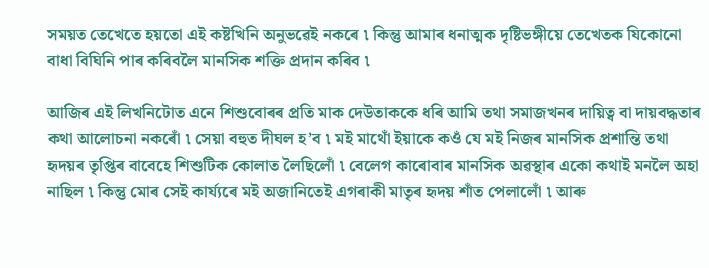সময়ত তেখেতে হয়তো এই কষ্টখিনি অনুভৱেই নকৰে ৷ কিন্তু আমাৰ ধনাত্মক দৃষ্টিভঙ্গীয়ে তেখেতক যিকোনো বাধা বিঘিনি পাৰ কৰিবলৈ মানসিক শক্তি প্ৰদান কৰিব ৷

আজিৰ এই লিখনিটোত এনে শিশুবোৰৰ প্ৰতি মাক দেউতাককে ধৰি আমি তথা সমাজখনৰ দায়িত্ব বা দায়বদ্ধতাৰ কথা আলোচনা নকৰোঁ ৷ সেয়া বহুত দীঘল হ’ব ৷ মই মাথোঁ ইয়াকে কওঁ যে মই নিজৰ মানসিক প্ৰশান্তি তথা হৃদয়ৰ তৃপ্তিৰ বাবেহে শিশুটিক কোলাত লৈছিলোঁ ৷ বেলেগ কাৰোবাৰ মানসিক অৱস্থাৰ একো কথাই মনলৈ অহা নাছিল ৷ কিন্তু মোৰ সেই কাৰ্য্যৰে মই অজানিতেই এগৰাকী মাতৃৰ হৃদয় শাঁত পেলালোঁ ৷ আৰু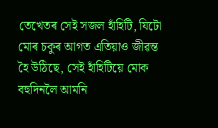তেখেতৰ সেই সজল হাঁহিটি, যিটো মোৰ চকুৰ আগত এতিয়াও জীৱন্ত হৈ উঠিছে, সেই হাঁহিটিয়ে মোক বহুদিনলৈ আমনি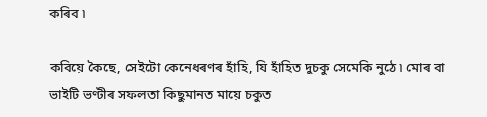কৰিব ৷

কবিয়ে কৈছে, সেইটো কেনেধৰণৰ হাঁহি, যি হাঁহিত দুচকু সেমেকি নুঠে ৷ মোৰ বা ভাইটি ভণ্টীৰ সফলতা কিছুমানত মায়ে চকুত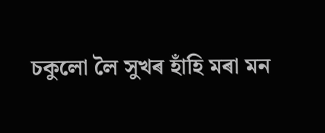চকুলো লৈ সুখৰ হাঁহি মৰা মন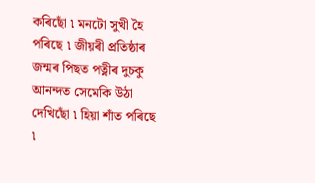কৰিছোঁ ৷ মনটো সুখী হৈ পৰিছে ৷ জীয়ৰী প্ৰতিষ্ঠাৰ জন্মৰ পিছত পত্নীৰ দুচকু আনন্দত সেমেকি উঠা দেখিছোঁ ৷ হিয়া শাঁত পৰিছে ৷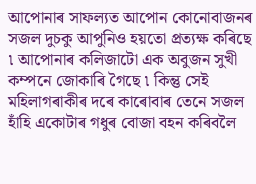আপোনাৰ সাফল্যত আপোন কোনোবাজনৰ সজল দুচকু আপুনিও হয়তো প্ৰত্যক্ষ কৰিছে ৷ আপোনাৰ কলিজাটো এক অবুজন সুখী কম্পনে জোকাৰি গৈছে ৷ কিন্তু সেই মহিলাগৰাকীৰ দৰে কাৰোবাৰ তেনে সজল হাঁহি একোটাৰ গধুৰ বোজা বহন কৰিবলৈ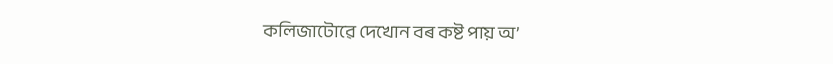কলিজাটোৱে দেখোন বৰ কষ্ট পায় অ’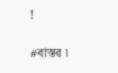!

#বাস্তৱ ৷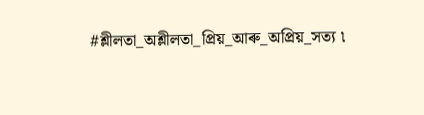#শ্লীলতা_অশ্লীলতা_প্ৰিয়_আৰু_অপ্ৰিয়_সত্য ৷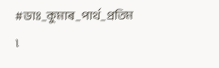#ডাঃ_কুমাৰ_পাৰ্থ_প্ৰতিম ৷